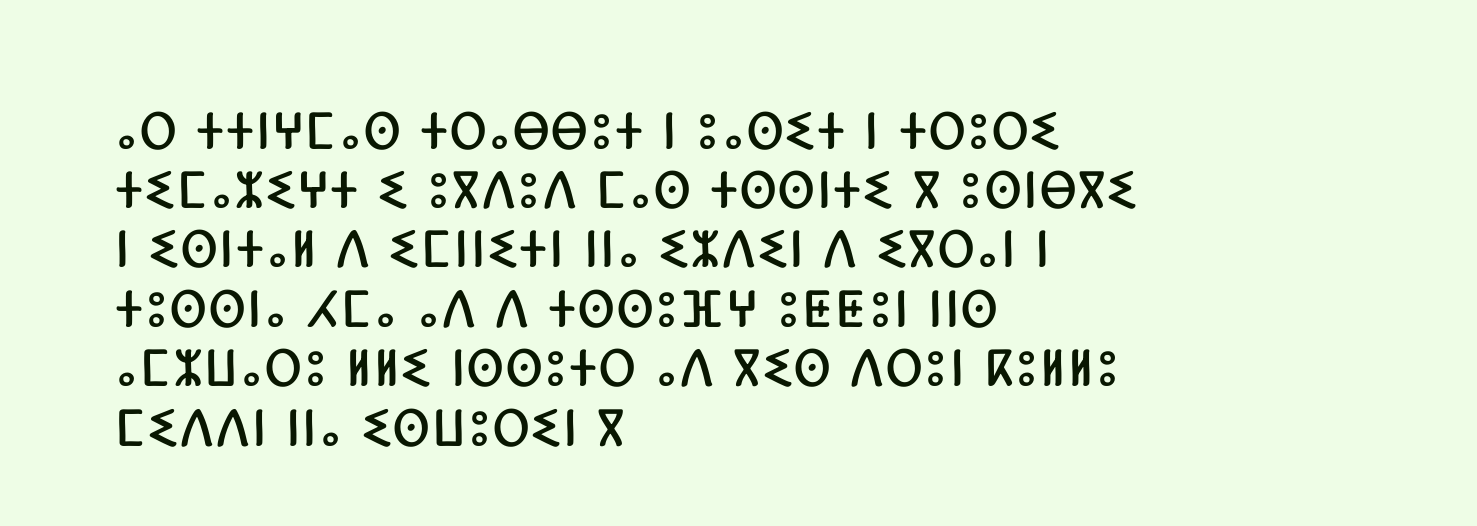ⴰⵔ ⵜⵜⵏⵖⵎⴰⵙ ⵜⵔⴰⴱⴱⵓⵜ ⵏ ⵓⴰⵙⵉⵜ ⵏ ⵜⵔⵓⵔⵉ ⵜⵉⵎⴰⵣⵉⵖⵜ ⵉ ⵓⴳⴷⵓⴷ ⵎⴰⵙ ⵜⵙⵙⵏⵜⵉ ⴳ ⵓⵙⵏⴱⴳⵉ ⵏ ⵉⵙⵏⵜⴰⵍ ⴷ ⵉⵎⵏⵏⵉⵜⵏ ⵏⵏⴰ ⵉⵣⴷⵉⵏ ⴷ ⵉⴳⵔⴰⵏ ⵏ ⵜⵓⵙⵙⵏⴰ ⵃⵎⴰ ⴰⴷ ⴷ ⵜⵙⵙⵓⴼⵖ ⵓⵟⵟⵓⵏ ⵏⵏⵙ ⴰⵎⵣⵡⴰⵔⵓ ⵍⵍⵉ ⵏⵙⵙⵓⵜⵔ ⴰⴷ ⴳⵉⵙ ⴷⵔⵓⵏ ⴽⵓⵍⵍⵓ ⵎⵉⴷⴷⵏ ⵏⵏⴰ ⵉⵙⵡⵓⵔⵉⵏ ⴳ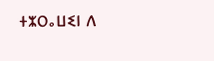ⵜⵣⵔⴰⵡⵉⵏ ⴷ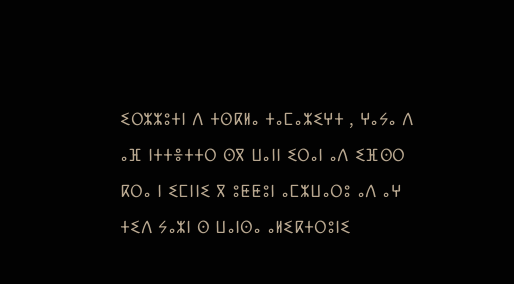ⵉⵔⵣⵣⵓⵜⵏ ⴷ ⵜⵙⴽⵍⴰ ⵜⴰⵎⴰⵣⵉⵖⵜ , ⵖⴰⵢⴰ ⴷ ⴰⴼ ⵏⵜⵜⴻⵜⵜⵔ ⵙⴳ ⵡⴰⵏⵏ ⵉⵔⴰⵏ ⴰⴷ ⵉⴼⵙⵔ ⴽⵔⴰ ⵏ ⵉⵎⵏⵏⵉ ⴳ ⵓⵟⵟⵓⵏ ⴰⵎⵣⵡⴰⵔⵓ ⴰⴷ ⴰⵖ ⵜⵉⴷ ⵢⴰⵣⵏ ⵙ ⵡⴰⵏⵙⴰ ⴰⵍⵉⴽⵜⵔⵓⵏⵉ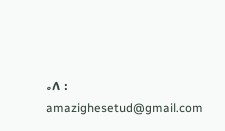ⴰⴷ : amazighesetud@gmail.com